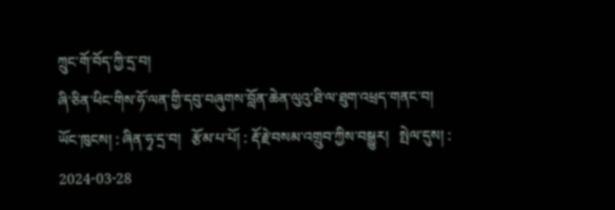ཀྲུང་གོ་བོད་ཀྱི་དྲ་བ།
ཞི་ཅིན་ཕིང་གིས་ཧོ་ལན་གྱི་དབུ་བཞུགས་བློན་ཆེན་ལུའུ་ཐི་ལ་ཐུག་འཕྲད་གནང་བ།
ཡོང་ཁུངས། : ཞིན་ཧྭ་དྲ་བ།   རྩོམ་པ་པོ། : རྡོ་རྗེ་བསམ་འགྲུབ་ཀྱིས་བསྒྱུར།   སྤེལ་དུས། : 2024-03-28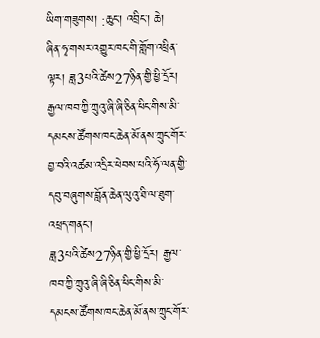ཡིག་གཟུགས། :ཆུང་། འབྲིང་། ཆེ།
ཞིན་ཧྭ་གསར་འགྱུར་ཁང་གི་གློག་འཕྲིན་ལྟར། ཟླ3པའི་ཚེས27ཉིན་གྱི་ཕྱི་དྲོར། རྒྱལ་ཁབ་ཀྱི་ཀྲུའུ་ཞི་ཞི་ཅིན་ཕིང་གིས་མི་དམངས་ཚོགས་ཁང་ཆེན་མོ་ནས་ཀྲུང་གོར་བྱ་བའི་འཚམ་འདྲིར་ཕེབས་པའི་ཧོ་ལན་གྱི་དབུ་བཞུགས་བློན་ཆེན་ལུའུ་ཐི་ལ་ཐུག་འཕྲད་གནང་།
ཟླ3པའི་ཚེས27ཉིན་གྱི་ཕྱི་དྲོར། རྒྱལ་ཁབ་ཀྱི་ཀྲུའུ་ཞི་ཞི་ཅིན་ཕིང་གིས་མི་དམངས་ཚོགས་ཁང་ཆེན་མོ་ནས་ཀྲུང་གོར་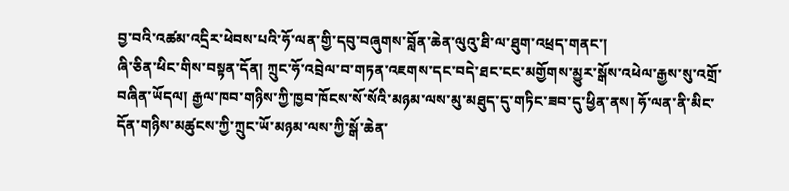བྱ་བའི་འཚམ་འདྲིར་ཕེབས་པའི་ཧོ་ལན་གྱི་དབུ་བཞུགས་བློན་ཆེན་ལུའུ་ཐི་ལ་ཐུག་འཕྲད་གནང་།
ཞི་ཅིན་ཕིང་གིས་བསྟན་དོན། ཀྲུང་ཧོ་འབྲེལ་བ་གཏན་འཇགས་དང་བདེ་ཐང་ངང་མགྱོགས་མྱུར་སྒོས་འཕེལ་རྒྱས་སུ་འགྲོ་བཞིན་ཡོདལ། རྒྱལ་ཁབ་གཉིས་ཀྱི་ཁྱབ་ཁོངས་སོ་སོའི་མཉམ་ལས་མུ་མཐུད་དུ་གཏིང་ཟབ་དུ་ཕྱིན་ནས། ཧོ་ལན་ནི་མིང་དོན་གཉིས་མཚུངས་ཀྱི་ཀྲུང་ཡོ་མཉམ་ལས་ཀྱི་སྒོ་ཆེན་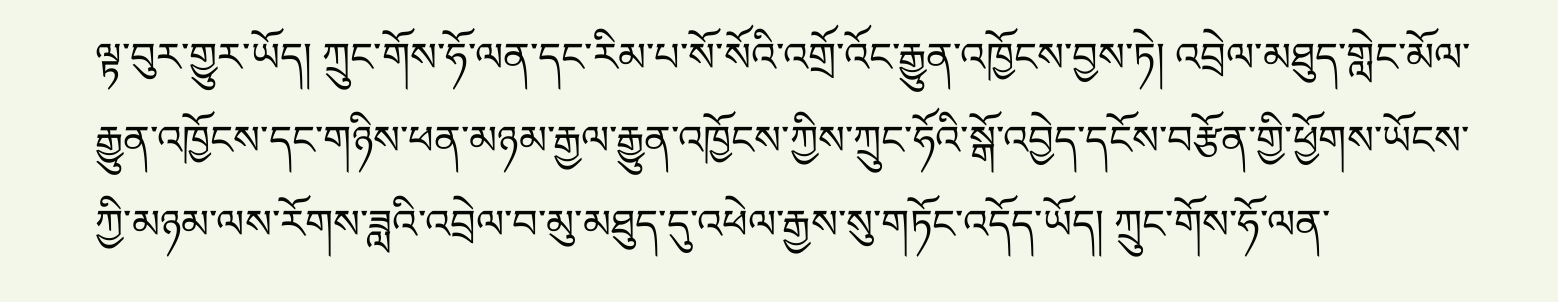ལྟ་བུར་གྱུར་ཡོད། ཀྲུང་གོས་ཧོ་ལན་དང་རིམ་པ་སོ་སོའི་འགྲོ་འོང་རྒྱུན་འཁྱོངས་བྱས་ཏེ། འབྲེལ་མཐུད་གླེང་མོལ་རྒྱུན་འཁྱོངས་དང་གཉིས་ཕན་མཉམ་རྒྱལ་རྒྱུན་འཁྱོངས་ཀྱིས་ཀྲུང་ཧོའི་སྒོ་འབྱེད་དངོས་བརྩོན་གྱི་ཕྱོགས་ཡོངས་ཀྱི་མཉམ་ལས་རོགས་ཟླའི་འབྲེལ་བ་མུ་མཐུད་དུ་འཕེལ་རྒྱས་སུ་གཏོང་འདོད་ཡོད། ཀྲུང་གོས་ཧོ་ལན་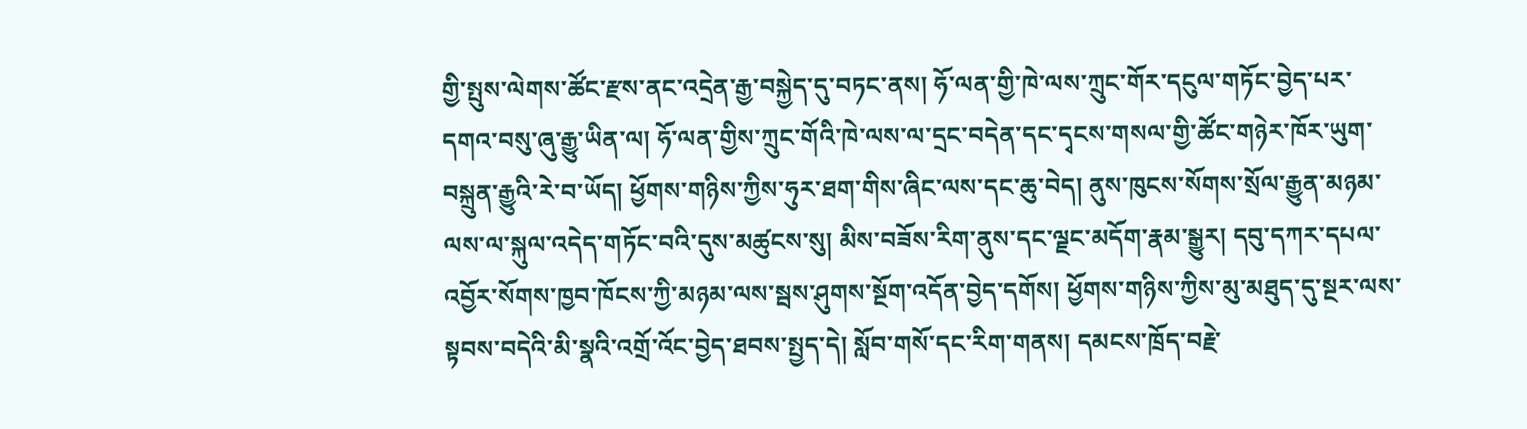གྱི་སྤུས་ལེགས་ཚོང་རྫས་ནང་འདྲེན་རྒྱ་བསྐྱེད་དུ་བཏང་ནས། ཧོ་ལན་གྱི་ཁེ་ལས་ཀྲུང་གོར་དངུལ་གཏོང་བྱེད་པར་དགའ་བསུ་ཞུ་རྒྱུ་ཡིན་ལ། ཧོ་ལན་གྱིས་ཀྲུང་གོའི་ཁེ་ལས་ལ་དྲང་བདེན་དང་དྭངས་གསལ་གྱི་ཚོང་གཉེར་ཁོར་ཡུག་བསྐྲུན་རྒྱུའི་རེ་བ་ཡོད། ཕྱོགས་གཉིས་ཀྱིས་ཧུར་ཐག་གིས་ཞིང་ལས་དང་ཆུ་བེད། ནུས་ཁུངས་སོགས་སྲོལ་རྒྱུན་མཉམ་ལས་ལ་སྐུལ་འདེད་གཏོང་བའི་དུས་མཚུངས་སུ། མིས་བཟོས་རིག་ནུས་དང་ལྗང་མདོག་རྣམ་སྒྱུར། དབུ་དཀར་དཔལ་འབྱོར་སོགས་ཁྱབ་ཁོངས་ཀྱི་མཉམ་ལས་སྦས་ཤུགས་སྔོག་འདོན་བྱེད་དགོས། ཕྱོགས་གཉིས་ཀྱིས་མུ་མཐུད་དུ་སྔར་ལས་སྟབས་བདེའི་མི་སྣའི་འགྲོ་འོང་བྱེད་ཐབས་སྤྱད་དེ། སློབ་གསོ་དང་རིག་གནས། དམངས་ཁྲོད་བརྗེ་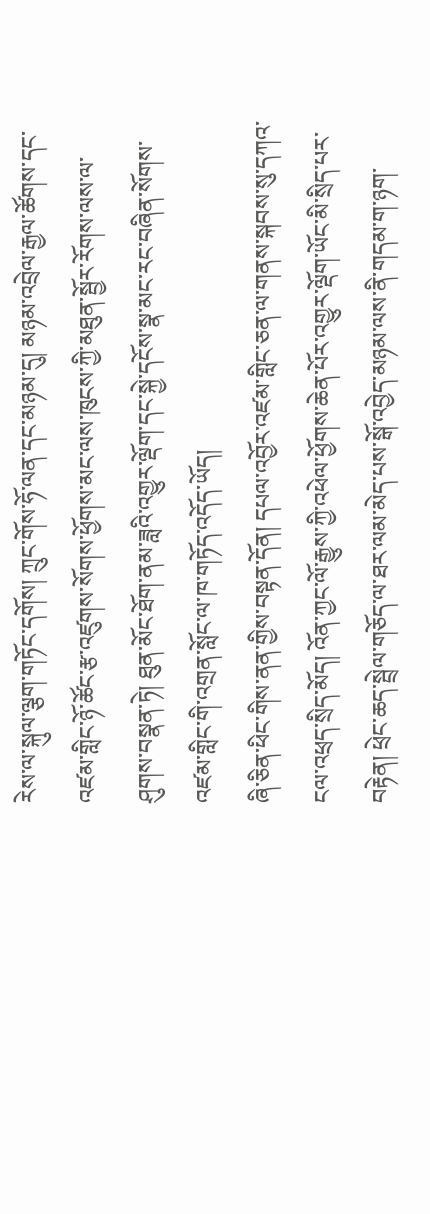རེས་ལ་སྐུལ་ལྕག་གཏོང་དགོས། ཀྲུང་གོས་ཧོ་ལན་དང་མཉམ་དུ། མཉམ་འབྲེལ་རྒྱལ་ཚོགས་དང་འཛམ་གླིང་ཉོ་ཚོང་རྩ་འཛུགས་སོགས་ཕྱོགས་མང་ལས་ཁུངས་ཀྱི་མཐུན་སྦྱོར་རོགས་ལས་ལ་ཤུགས་བསྣན་ཏེ། ཐུན་མོང་ཐོག་ནམ་ཟླའི་འགྱུར་ལྡོག་དང་སྐྱེ་དངོས་སྣ་མང་རང་བཞིན་སོགས་འཛམ་གླིང་གི་འགྲན་སློང་ལ་ཁ་གཏོད་འདོད་ཡོད།
ཞི་ཅིན་ཕིང་གིས་ནན་གྱིས་བསྟན་དོན། དཔལ་འབྱོར་འཛམ་གླིང་ཅན་ལ་གནས་སྐབས་སུ་དཀའ་ངལ་འཕྲད་སྲིད་མོད། འོན་ཀྱང་ལོ་རྒྱུས་ཀྱི་འཕེལ་ཕྱོགས་ཆེན་པོར་འགྱུར་ལྡོག་ཡོང་མི་སྲིད་པར་བརྟེན། ཕྲེང་ཆད་སྦྲེལ་གཅོད་ལ་ཐར་ལམ་མེད་པས་སྒོ་འབྱེད་མཉམ་ལས་ནི་གདམ་ག་ཉག་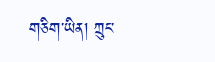གཅིག་ཡིན། ཀྲུང་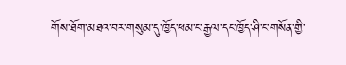གོས་ཐོག་མཐའ་བར་གསུམ་དུ་ཁྱོད་ཕམ་ང་རྒྱལ་དང་ཁྱོད་ཤི་ང་གསོན་གྱི་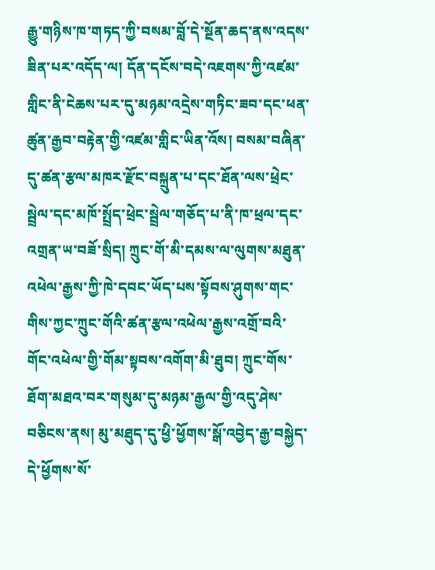རྒྱུ་གཉིས་ཁ་གཏད་ཀྱི་བསམ་བློ་དེ་སྔོན་ཆད་ནས་འདས་ཟིན་པར་འདོད་ལ། དོན་དངོས་བདེ་འཇགས་ཀྱི་འཛམ་གླིང་ནི་ངེཆས་པར་དུ་མཉམ་འདྲེས་གཏིང་ཟབ་དང་ཕན་ཚུན་རྒྱབ་བརྟེན་གྱི་འཛམ་གླིང་ཡིན་འོས། བསམ་བཞིན་དུ་ཚན་རྩལ་མཁར་རྫོང་བསྐྲུན་པ་དང་ཐོན་ལས་ཕྲེང་སྦྲེལ་དང་མཁོ་སྤྲོད་ཕྲེང་སྦྲེལ་གཅོད་པ་ནི་ཁ་ཕྲལ་དང་འགྲན་ཡ་བཟོ་སྲིད། ཀྲུང་གོ་མི་དམས་ལ་ལུགས་མཐུན་འཕེལ་རྒྱས་ཀྱི་ཁེ་དབང་ཡོད་པས་སྟོབས་ཤུགས་གང་གིས་ཀྱང་ཀྲུང་གོའི་ཚན་རྩལ་འཕེལ་རྒྱས་འགྲོ་བའི་གོང་འཕེལ་གྱི་གོམ་སྟབས་འགོག་མི་ཐུབ། ཀྲུང་གོས་ཐོག་མཐའ་བར་གསུམ་དུ་མཉམ་རྒྱལ་གྱི་འདུ་ཤེས་བཅིངས་ནས། མུ་མཐུད་དུ་ཕྱི་ཕྱོགས་སྒོ་འབྱེད་རྒྱ་བསྐྱེད་དེ་ཕྱོགས་སོ་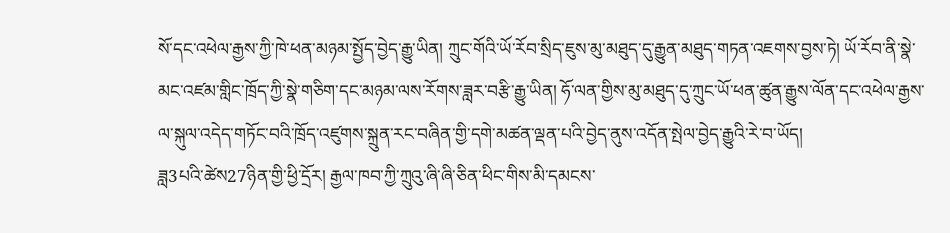སོ་དང་འཕེལ་རྒྱས་ཀྱི་ཁེ་ཕན་མཉམ་སྤྱོད་བྱེད་རྒྱུ་ཡིན། ཀྲུང་གོའི་ཡོ་རོབ་སྲིད་ཇུས་མུ་མཐུད་དུ་རྒྱུན་མཐུད་གཏན་འཇགས་བྱས་ཏེ། ཡོ་རོབ་ནི་སྣེ་མང་འཛམ་གླིང་ཁྲོད་ཀྱི་སྣེ་གཅིག་དང་མཉམ་ལས་རོགས་ཟླར་བརྩི་རྒྱུ་ཡིན། ཧོ་ལན་གྱིས་མུ་མཐུད་དུ་ཀྲུང་ཡོ་ཕན་ཚུན་རྒྱུས་ལོན་དང་འཕེལ་རྒྱས་ལ་སྐུལ་འདེད་གཏོང་བའི་ཁྲོད་འཛུགས་སྐྲུན་རང་བཞིན་གྱི་དགེ་མཚན་ལྡན་པའི་བྱེད་ནུས་འདོན་སྤེལ་བྱེད་རྒྱུའི་རེ་བ་ཡོད།
ཟླ3པའི་ཚེས27ཉིན་གྱི་ཕྱི་དྲོར། རྒྱལ་ཁབ་ཀྱི་ཀྲུའུ་ཞི་ཞི་ཅིན་ཕིང་གིས་མི་དམངས་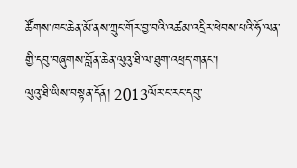ཚོགས་ཁང་ཆེན་མོ་ནས་ཀྲུང་གོར་བྱ་བའི་འཚམ་འདྲིར་ཕེབས་པའི་ཧོ་ལན་གྱི་དབུ་བཞུགས་བློན་ཆེན་ལུའུ་ཐི་ལ་ཐུག་འཕྲད་གནང་།
ལུའུ་ཐི་ཡིས་བསྟན་དོན། 2013ལོར་ང་རང་དབུ་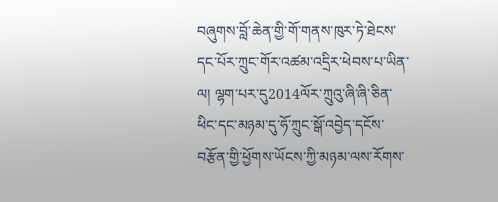བཞུགས་བློ་ཆེན་གྱི་གོ་གནས་ཁུར་ཏེ་ཐེངས་དང་པོར་ཀྲུང་གོར་འཚམ་འདྲིར་ཕེབས་པ་ཡིན་ལ། ལྷག་པར་དུ2014ལོར་ཀྲུའུ་ཞི་ཞི་ཅིན་ཕིང་དང་མཉམ་དུ་ཧོ་ཀྲུང་སྒོ་འབྱེད་དངོས་བརྩོན་གྱི་ཕྱོགས་ཡོངས་ཀྱི་མཉམ་ལས་རོགས་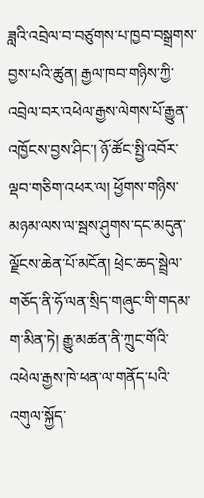ཟླའི་འབྲེལ་བ་བཙུགས་པ་ཁྱབ་བསྒྲགས་བྱས་པའི་ཚུན། རྒྱལ་ཁབ་གཉིས་ཀྱི་འབྲེལ་བར་འཕེལ་རྒྱས་ལེགས་པོ་རྒྱུན་འཁྱོངས་བྱས་ཤིང་། ཉོ་ཚོང་སྤྱི་འབོར་ལྡབ་གཅིག་འཕར་ལ། ཕྱོགས་གཉིས་མཉམ་ལས་ལ་སྦས་ཤུགས་དང་མདུན་ལྗོངས་ཆེན་པོ་མངོན། ཕྲེང་ཆད་སྦྲེལ་གཅོད་ནི་ཧོ་ལན་སྲིད་གཞུང་གི་གདམ་ག་མིན་ཏེ། རྒྱུ་མཚན་ནི་ཀྲུང་གོའི་འཕེལ་རྒྱས་ཁེ་ཕན་ལ་གནོད་པའི་འགུལ་སྐྱོད་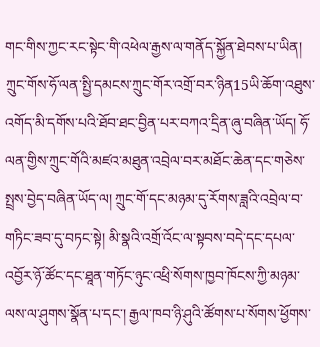གང་གིས་ཀྱང་རང་སྟེང་གི་འཕེལ་རྒྱས་ལ་གནོད་སྐྱོན་ཐེབས་པ་ཡིན། ཀྲུང་གོས་ཧོ་ལན་སྤྱི་དམངས་ཀྲུང་གོར་འགྲོ་བར་ཉིན15ཡི་ཆོག་འཐུས་འགོད་མི་དགོས་པའི་ཐོབ་ཐང་བྱིན་པར་བཀའ་དྲིན་ཞུ་བཞིན་ཡོད། ཧོ་ལན་གྱིས་ཀྲུང་གོའི་མཛའ་མཐུན་འབྲེལ་བར་མཐོང་ཆེན་དང་གཅེས་སྤྲས་བྱེད་བཞིན་ཡོད་ལ། ཀྲུང་གོ་དང་མཉམ་དུ་རོགས་ཟླའི་འབྲེལ་བ་གཏིང་ཟབ་དུ་བཏང་སྟེ། མི་སྣའི་འགྲོ་འོང་ལ་སྟབས་བདེ་དང་དཔལ་འབྱོར་ཉོ་ཚོང་དང་ཐཱན་གཏོང་ཉུང་འཕྲི་སོགས་ཁྱབ་ཁོངས་ཀྱི་མཉམ་ལས་ལ་ཤུགས་སྣོན་པ་དང་། རྒྱལ་ཁབ་ཉི་ཤུའི་ཚོགས་པ་སོགས་ཕྱོགས་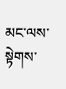མང་ལས་སྟེགས་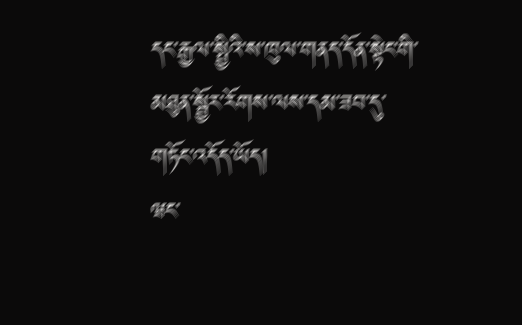དང་རྒྱལ་སྤྱིའི་ས་ཁུལ་གནད་དོན་སྟེང་གི་མཐུན་སྦྱོར་རོགས་ལས་དམ་ཟབ་དུ་གཏོང་འདོད་ཡོད།
ཝང་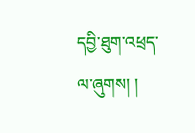དབྱི་ཐུག་འཕྲད་ལ་ཞུགས། །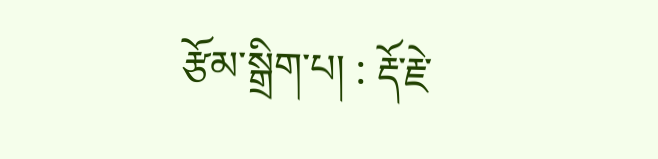རྩོམ་སྒྲིག་པ། : རྡོ་རྗེ་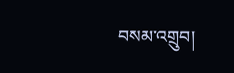བསམ་འགྲུབ།